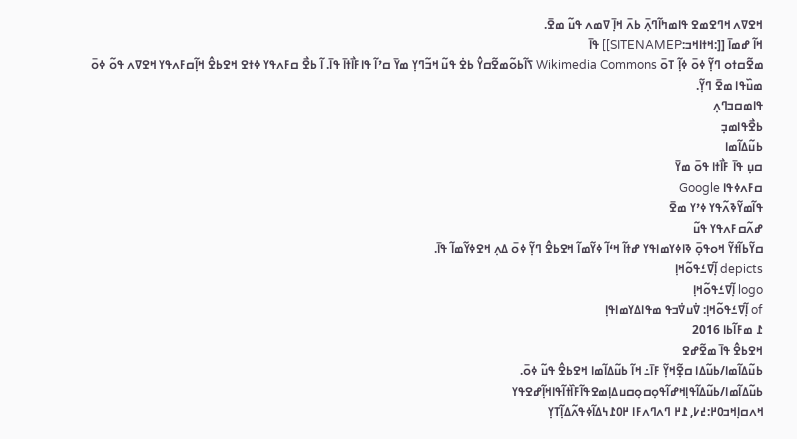ߞߐߜߍ ߞߣߐߘߐ ߟߊߘߤߊ߬ߣߍ߲߫ ߕߍ߫ ߞߊ߲߫ ߜߘߍ ߟߎ߬ ߘߐ߫.
ߞߊ߬ ߝߘߊ߫ [[:ߞߙߊߞߏ:SITENAMEP]] ߟߊ߫
ߘߐ߬ߛߙߋ ߣߌ߲߬ ߦߋ߫ ߦߊ߲߬ ߠߋ߫ Wikimedia Commons ߖߊ߬ߕߋ߬ߘߐ߬ߛߌ߮ ߕߐ߭ ߟߎ߬ ߞߏ߬ߣߌ߲ ߘߌ߫ ߛߴߊ߬ ߟߊߓߊ߯ߙߊ߫ ߟߊ߫. ߊ߬ ߕߐ߯ ߛߓߍߟߌ ߦߙߐ ߞߐߕߐ߮ ߞߊ߲߬ߛߓߍߟߌ ߞߐߜߍ ߟߋ߬ ߦߋ߫ ߘߎ߰ߟߊ ߘߐ߫ ߣߌ߲߬.
ߟߊߘߛߏߣߍ߲
ߕߐ߯ߟߊߘߏ߲
ߕߎ߬ߡߊ߬ߘߊ
ߛߎ߲ ߟߊ߫ ߓߊ߯ߙߊ ߟߋ߫ ߘߌ߫
ߛߓߍߦߟߊ Google
ߟߊ߬ߘߌ߬ߢߍ߬ߟߌ ߦߴߌ ߘߐ߫
ߝߍ߬ߛߓߍߟߌ ߟߎ߬
ߛߌ߬ߕߊ߬ߙߌ߬ ߞߋߟߋ߲߫ ߢߊߦߌߘߊߟߌ ߝߙߊ߬ ߞߵߊ߬ ߦߌ߬ߘߊ߬ ߞߐߕߐ߮ ߣߌ߲߬ ߦߋ߫ ߡߍ߲ ߞߐߦߌ߬ߘߊ߬ ߟߊ߫.
depicts ߊ߲߬ߜߑߟߋ߬ߞߊ߲
logo ߊ߲߬ߜߑߟߋ߬ߞߊ߲
of ߊ߲߬ߜߑߟߋ߬ߞߊ߲: ߜ߭ߎߜ߭ߏߟ ߘߟߊߡߌߘߊߟߊ߲
߁ ߘߓߊ߬ߕߊ 2016
ߞߐߕߐ߮ ߟߊ߫ ߘߐ߬ߝߐ
ߕߎ߬ߡߊ߬ߘߊ/ߕߎ߬ߡߊ ߛߐ߲߬ߞߌ߲߬ ߓߊ߫߸ ߞߊ߬ ߕߎ߬ߡߊ߬ߘߊ ߞߐߕߐ߮ ߟߎ߬ ߦߋ߫.
ߕߎ߬ߡߊ߬ߘߊ/ߕߎ߬ߡߊ߬ߟߊ߲ߞߝߊ߬ߟߋ߲ߛߋ߲ߛߎߡߊ߲ߘߐߟߊ߬ߓߊ߰ߙߊ߬ߟߊߞߊ߲߬ߝߐߟߌ
ߞߍߛߊ߲ߞߏ߀߂:߄߇, ߁߂ ߣߍߣߍߓߊ ߂߀߁߆ߡߊ߬ߦߟߍ߬ߡߊ߲߬ߠߌ߲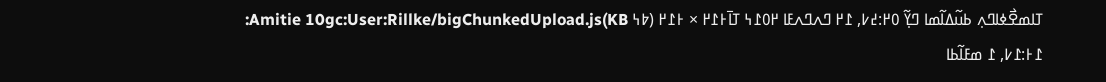ߠߊߘߐ߯ߦߊߣߍ߲ ߕߎ߬ߡߊ߬ߘߊ ߣߌ߲߬ ߀߂:߄߇, ߁߂ ߣߍߣߍߓߊ ߂߀߁߆ ߠߊ߫߅߁߂ × ߅߁߂ (߈߆ KB)Amitie 10gc:User:Rillke/bigChunkedUpload.js:
߁߅:߁߇, ߁ ߘߓߊ߬ߕߊ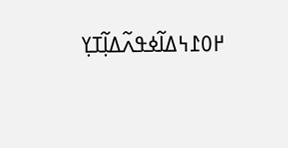߂߀߁߆ߡߊ߬ߦߟߍ߬ߡߊ߲߬ߠߌ߲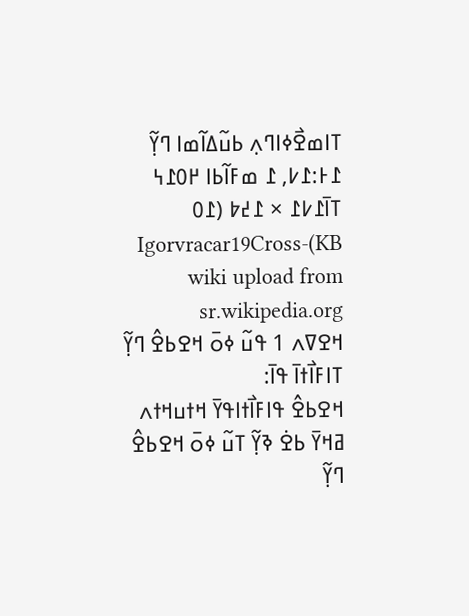ߠߊߘߐ߯ߦߊߣߍ߲ ߕߎ߬ߡߊ߬ߘߊ ߣߌ߲߬ ߁߅:߁߇, ߁ ߘߓߊ߬ߕߊ ߂߀߁߆ ߠߊ߫߁߇߁ × ߁߄߈ (߁߀ KB)Igorvracar19Cross-wiki upload from sr.wikipedia.org
ߞߐߜߍ 1 ߟߎ߬ ߦߋ߫ ߞߐߕߐ߮ ߣߌ߲߬ ߠߊߓߊ߯ߙߊ߫ ߟߊ߫:
ߞߐߕߐ߮ ߟߊߓߊ߯ߙߊߟߌ߫ ߞߙߎߞߙߍ
ߥߞߌ߫ ߕߐ߭ ߢߌ߲߬ ߠߎ߬ ߦߋ߫ ߞߐߕߐ߮ ߣߌ߲߬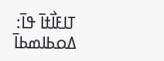ߠߊߓߊ߯ߙߊ߫ ߟߊ߫:
ߡߋߕߊߘߕߊ߫